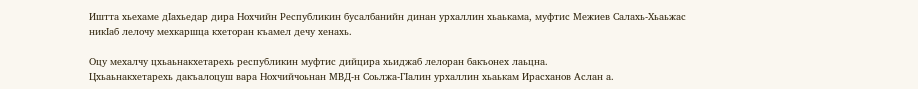Иштта хьехаме дIахьедар дира Нохчийн Республикин бусалбанийн динан урхаллин хьаькама, муфтис Межиев Салахь-Хьаьжас никIаб лелочу мехкаршца кхеторан къамел дечу хенахь.

Оцу мехалчу цхьаьнакхетарехь республикин муфтис дийцира хьиджаб лелоран бакъонех лаьцна.
Цхьаьнакхетарехь дакъалоцуш вара Нохчийчоьнан МВД-н Соьлжа-ГIалин урхаллин хьаькам Ирасханов Аслан а.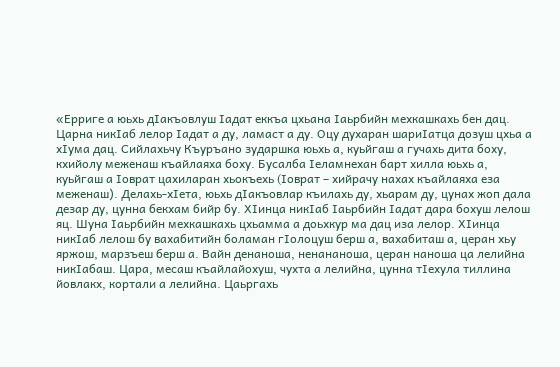«Ерриге а юьхь дIакъовлуш Iадат еккъа цхьана Iаьрбийн мехкашкахь бен дац. Царна никIаб лелор Iадат а ду, ламаст а ду. Оцу духаран шариIатца дозуш цхьа а хIума дац. Сийлахьчу Къуръано зударшка юьхь а, куьйгаш а гучахь дита боху, кхийолу меженаш къайлаяха боху. Бусалба Iеламнехан барт хилла юьхь а, куьйгаш а Iоврат цахиларан хьокъехь (Iоврат – хийрачу нахах къайлаяха еза меженаш). Делахь-хIета, юьхь дIакъовлар къилахь ду, хьарам ду, цунах жоп дала дезар ду, цунна бекхам бийр бу. ХIинца никIаб Iаьрбийн Iадат дара бохуш лелош яц. Шуна Iаьрбийн мехкашкахь цхьамма а доьхкур ма дац иза лелор. ХIинца никIаб лелош бу вахабитийн боламан гIолоцуш берш а, вахабиташ а, церан хьу яржош, марзъеш берш а. Вайн денаноша, ненананоша, церан наноша ца лелийна никIабаш. Цара, месаш къайлайохуш, чухта а лелийна, цунна тIехула тиллина йовлакх, кортали а лелийна. Цаьргахь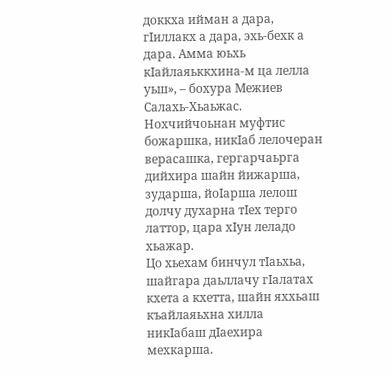доккха ийман а дара, гIиллакх а дара, эхь-бехк а дара. Амма юьхь кIайлаяьккхина-м ца лелла уьш», – бохура Межиев Салахь-Хьаьжас.
Нохчийчоьнан муфтис божаршка, никIаб лелочеран верасашка, гергарчаьрга дийхира шайн йижарша, зударша, йоIарша лелош долчу духарна тIех терго латтор, цара хIун леладо хьажар.
Цо хьехам бинчул тIаьхьа, шайгара даьллачу гIалатах кхета а кхетта, шайн яххьаш къайлаяьхна хилла никIабаш дIаехира мехкарша.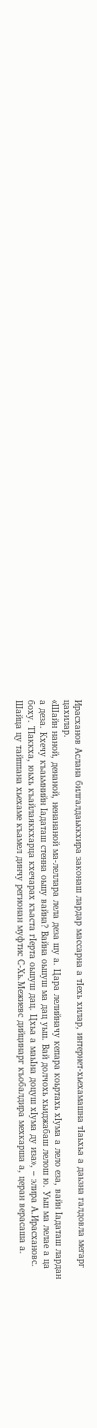Ирасханов Аслана билгалдаьккхира законаш лардар массарна а тIехь хилар, интернет-хьехамашна тIаьхьа а даьзна галдовла мегарг цахилар.
«Шайн наной, денаной, ненананой ма-леллара лела деза шу а. Цара лелийначу кепара коьртахь хIума а лело еза, вайн Iадаташ лардан а деза. Кхечу къаьмнийн Iадаташ стенна оьшу вайна? Вайна оьшуш ма дац уьш. Вай долчохь хьиджабаш лелош ю. Уьш ма лелае а ца боху. ТIаккха, юьхь къайлаяккхарца кхечарах къаста гIерта оьшуш дац. Цхьа а маьIна доцуш хIума ду иза», – элира А.Ирасхановс.
Шайца цу тайппана хьехаме къамел динчу регионан муфтис С-Хь.Межиевс дийцинарг къобалдира мехкарша а, церан верасаша а.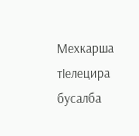Мехкарша тIелецира бусалба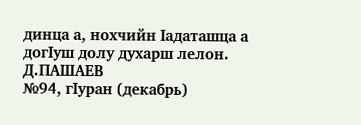динца а, нохчийн Iадаташца а догIуш долу духарш лелон.
Д.ПАШАЕВ
№94, гIуран (декабрь)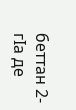беттан 2-гIа де